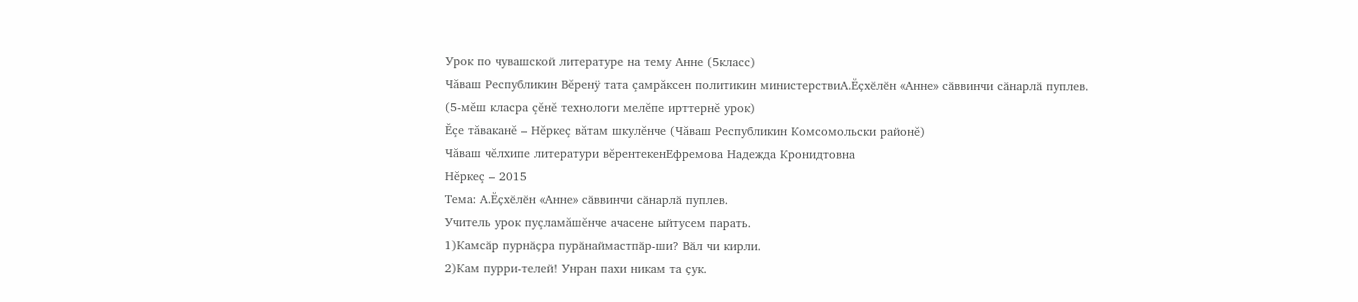Урок по чувашской литературе на тему Анне (5класс)
Чăваш Республикин Вĕренÿ тата çамрăксен политикин министерствиА.Ӗҫхӗлӗн «Анне» сӑввинчи сӑнарлӑ пуплев.
(5-мĕш класра çĕнĕ технологи мелĕпе ирттернĕ урок)
Ĕçе тăваканĕ – Нĕркеç вăтам шкулĕнче (Чăваш Республикин Комсомольски районĕ)
Чăваш чĕлхипе литератури вĕрентекенЕфремова Надежда Кронидтовна
Нĕркеç – 2015
Тема: А.Ӗҫхӗлӗн «Анне» сӑввинчи сӑнарлӑ пуплев.
Учитель урок пуçламăшĕнче ачасене ыйтусем парать.
1)Камсӑр пурнӑҫра пурӑнаймастпӑр-ши? Вӑл чи кирли.
2)Кам пурри-телей! Унран пахи никам та ҫук.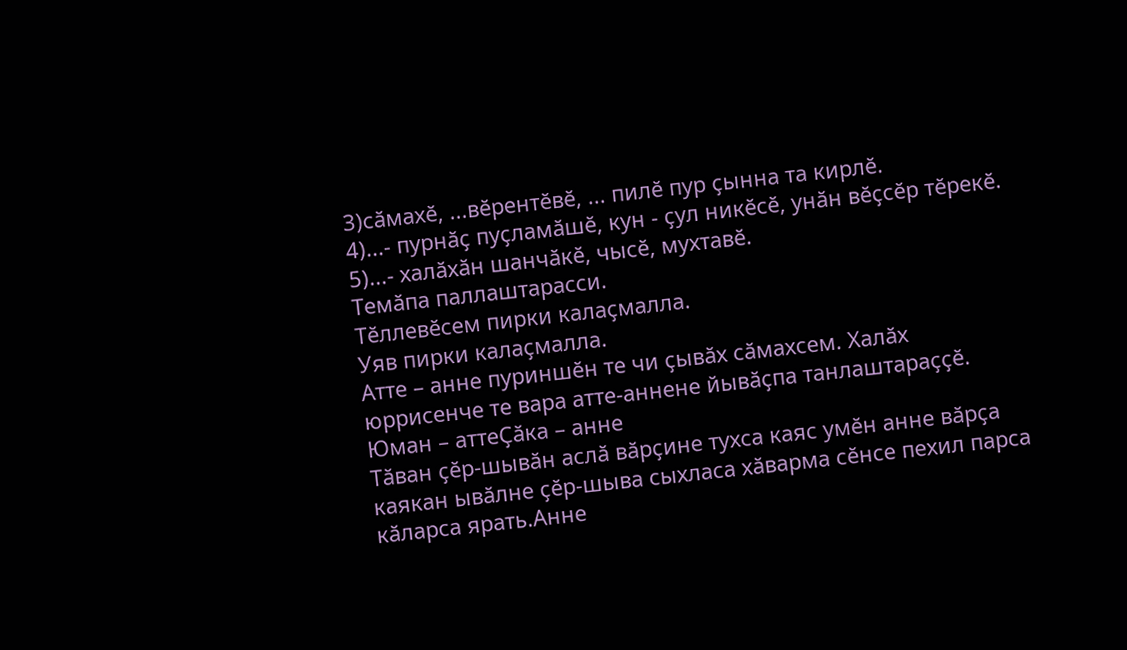3)сӑмахӗ, ...вӗрентӗвӗ, ... пилӗ пур ҫынна та кирлӗ.
4)...- пурнӑҫ пуҫламӑшӗ, кун - ҫул никӗсӗ, унӑн вӗҫсӗр тӗрекӗ.
5)...- халӑхӑн шанчӑкӗ, чысӗ, мухтавӗ.
Темӑпа паллаштарасси.
Тӗллевӗсем пирки калаҫмалла.
Уяв пирки калаҫмалла.
Атте – анне пуриншӗн те чи ҫывӑх сӑмахсем. Халӑх юррисенче те вара атте-аннене йывӑҫпа танлаштараҫҫӗ.
Юман – аттеҪӑка – анне
Тӑван ҫӗр-шывӑн аслӑ вӑрҫине тухса каяс умӗн анне вӑрҫа каякан ывӑлне ҫӗр-шыва сыхласа хӑварма сӗнсе пехил парса кӑларса ярать.Анне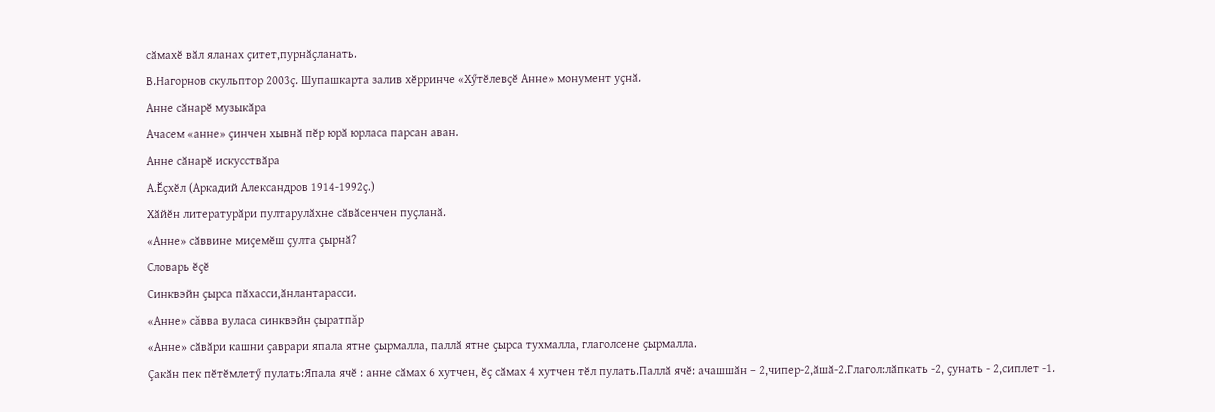сӑмахӗ вӑл яланах ҫитет,пурнӑҫланать.
В.Нагорнов скульптор 2003ҫ. Шупашкарта залив хӗрринче «Хӳтӗлевҫӗ Анне» монумент уҫнӑ.
Анне сӑнарӗ музыкӑра
Ачасем «анне» ҫинчен хывнӑ пӗр юрӑ юрласа парсан аван.
Анне сӑнарӗ искусствӑра
А.Ӗҫхӗл (Аркадий Александров 1914-1992ҫ.)
Хӑйӗн литературӑри пултарулӑхне сӑвӑсенчен пуҫланӑ.
«Анне» сӑввине миҫемӗш ҫулта ҫырнӑ?
Словарь ӗҫӗ
Синквэйн ҫырса пӑхасси,ӑнлантарасси.
«Анне» сăвва вуласа синквэйн çыратпăр
«Анне» сӑвӑри кашни ҫаврари япала ятне ҫырмалла, паллӑ ятне ҫырса тухмалла, глаголсене ҫырмалла.
Ҫакӑн пек пӗтӗмлетӳ пулать:Япала ячӗ : анне сӑмах 6 хутчен, ӗҫ сӑмах 4 хутчен тӗл пулать.Паллӑ ячӗ: ачашшӑн – 2,чипер-2,ӑшӑ-2.Глагол:лӑпкать -2, ҫунать - 2,сиплет -1.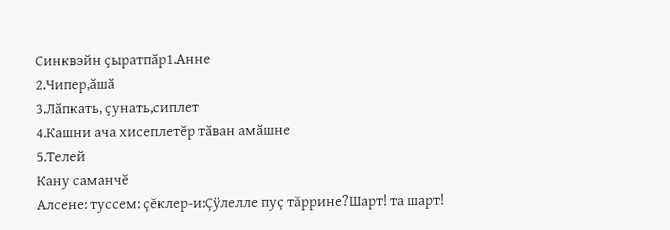Синквэйн ҫыратпӑр1.Анне
2.Чипер,ӑшӑ
3.Лӑпкать, ҫунать,сиплет
4.Кашни ача хисеплетӗр тӑван амӑшне
5.Телей
Кану саманчӗ
Алсене: туссем: çĕклер-и:Çÿлелле пуç тăррине?Шарт! та шарт!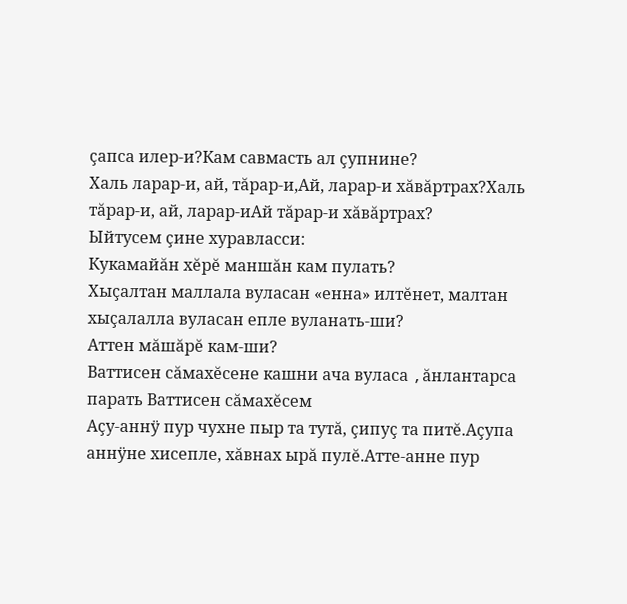çапса илер-и?Кам савмасть ал çупнине?
Халь ларар-и, ай, тăрар-и,Ай, ларар-и хăвăртрах?Халь тăрар-и, ай, ларар-иАй тăрар-и хăвăртрах?
Ыйтусем çине хуравласси:
Кукамайăн хĕрĕ маншăн кам пулать?
Хыçалтан маллала вуласан «енна» илтĕнет, малтан хыçалалла вуласан епле вуланать-ши?
Аттен мăшăрĕ кам-ши?
Ваттисен сăмахĕсене кашни ача вуласа ,ăнлантарса парать Ваттисен сăмахĕсем
Аçу-аннÿ пур чухне пыр та тутă, çипуç та питĕ.Аçупа аннÿне хисепле, хăвнах ырă пулĕ.Атте-анне пур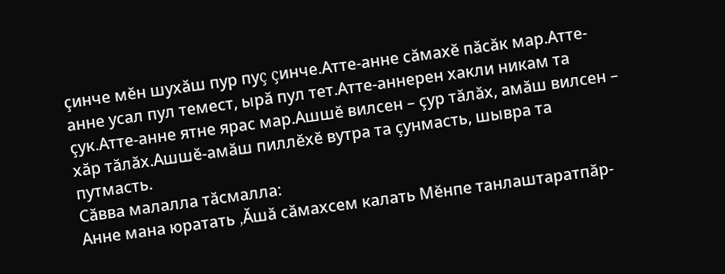çинче мĕн шухăш пур пуç çинче.Атте-анне сăмахĕ пăсăк мар.Атте-анне усал пул темест, ырă пул тет.Атте-аннерен хакли никам та çук.Атте-анне ятне ярас мар.Ашшĕ вилсен – çур тăлăх, амăш вилсен – хăр тăлăх.Ашшĕ-амăш пиллĕхĕ вутра та çунмасть, шывра та путмасть.
Сăвва малалла тăсмалла:
Анне мана юратать ,Ăшă сăмахсем калать Мĕнпе танлаштаратпăр-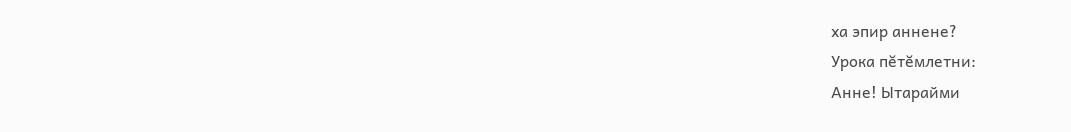ха эпир аннене?
Урока пĕтĕмлетни:
Анне! Ытарайми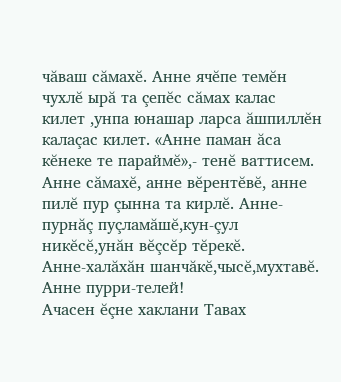чăваш сăмахĕ. Анне ячĕпе темĕн чухлĕ ырă та çепĕс сăмах калас килет ,унпа юнашар ларса ăшпиллĕн калаçас килет. «Анне паман ăса кĕнеке те параймĕ»,- тенĕ ваттисем. Анне сăмахĕ, анне вĕрентĕвĕ, анне пилĕ пур çынна та кирлĕ. Анне-пурнăç пуçламăшĕ,кун-çул никĕсĕ,унăн вĕçсĕр тĕрекĕ.
Анне-халăхăн шанчăкĕ,чысĕ,мухтавĕ.
Анне пурри-телей!
Ачасен ĕçне хаклани Тавах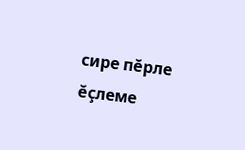сире пĕрле ĕçлеме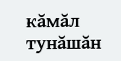кăмăл тунăшăн